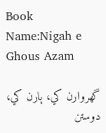Book Name:Nigah e Ghous Azam

گهروارن کي، ٻارن کي، دوستن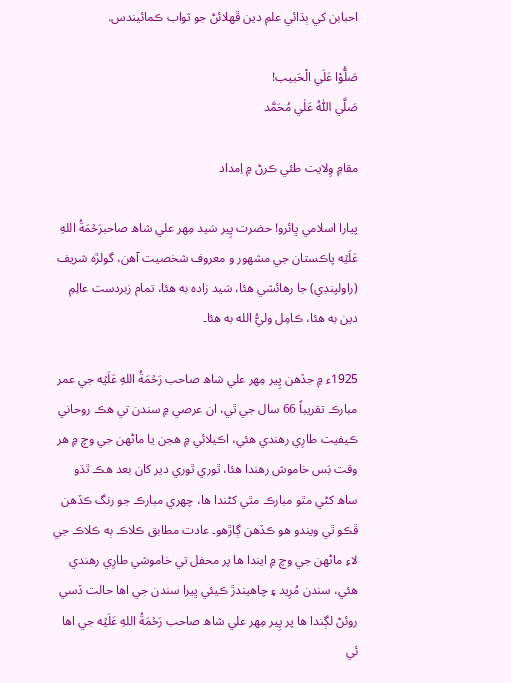احبابن کي ٻڌائي علمِ دين ڦهلائڻ جو ثواب ڪمائيندس.

صَلُّوْا عَلَي الْحَبيب!                                                                                               صَلَّي اللّٰهُ عَلٰي مُحَمَّد

مقامِ وِلايت طئي ڪرڻ ۾ اِمداد

پيارا اسلامي ڀائرو! حضرت پِير سَيد مِهر علي شاھ صاحبرَحۡمَةُ اللهِ عَلَيۡه پاڪستان جي مشهور و معروف شخصيت آهن، گولڙه شريف (راولپنڊي) جا رهائشي هئا، سَيد زاده به هئا، تمام زبردست عالِمِ دين به هئا، ڪامِل وليُّ الله به هئا۔

1925ء ۾ جڏهن پِير مِهر علي شاھ صاحب رَحۡمَةُ اللهِ عَلَيۡه جي عمر مبارڪ تقريباً 66 سال جي ٿي، ان عرصي ۾ سندن تي هڪ روحاني ڪيفيت طارِي رهندي هئي، اڪيلائي ۾ هجن يا ماڻهن جي وچ ۾ هر وقت بَس خاموش رهندا هئا، ٿوري ٿوري دير کان بعد هڪ ٿڌو ساھ کڻي مٿو مبارڪ مٿي کڻندا ها، چهري مبارڪ جو رنگ ڪڏهن ڦڪو ٿي ويندو هو ڪڏهن ڳاڙهو۔ عادت مطابق ڪلاڪ ٻه ڪلاڪ جي لاءِ ماڻهن جي وچ ۾ ايندا ها پر محفل تي خاموشي طارِي رهندي هئي، سندن مُرِيد ۽ چاهيندڙ ڪيئي ڀيرا سندن جي اها حالت ڏسي روئڻ لڳندا ها پر پِير مِهر علي شاھ صاحب رَحۡمَةُ اللهِ عَلَيۡه جي اها ئي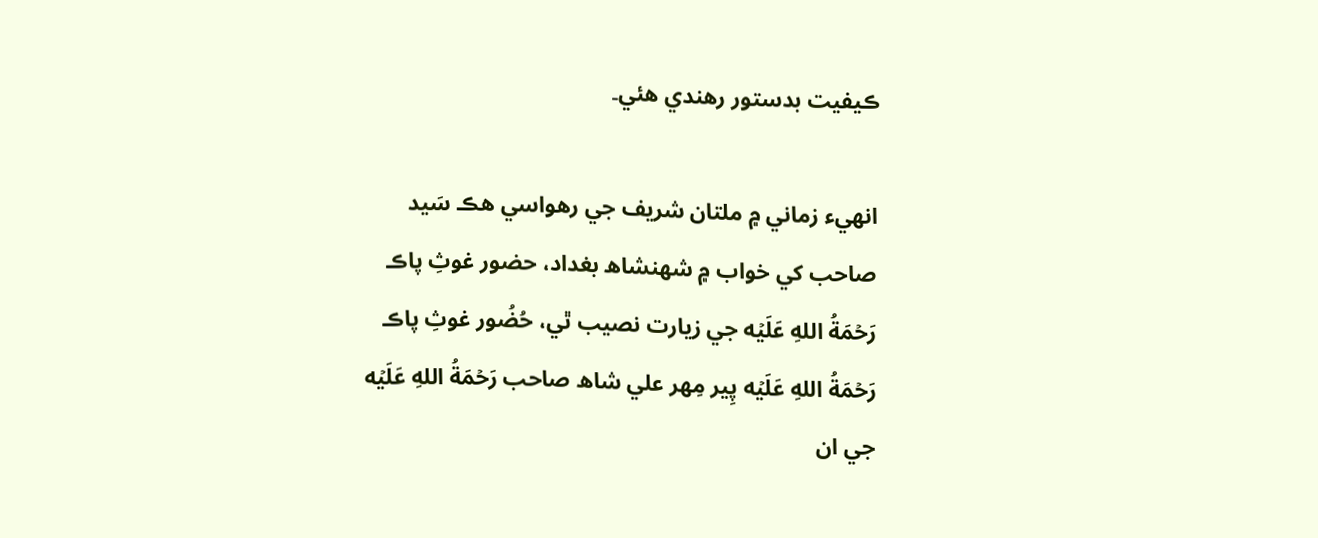ڪيفيت بدستور رهندي هئي۔

انهيء زماني ۾ ملتان شريف جي رهواسي هڪ سَيد صاحب کي خواب ۾ شهنشاھ بغداد، حضور غوثِ پاڪ رَحۡمَةُ اللهِ عَلَيۡه جي زيارت نصيب ٿي، حُضُور غوثِ پاڪ رَحۡمَةُ اللهِ عَلَيۡه پِير مِهر علي شاھ صاحب رَحۡمَةُ اللهِ عَلَيۡه جي ان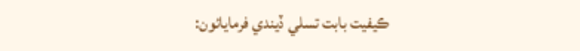ڪيفيت بابت تسلي ڏيندي فرمايائون: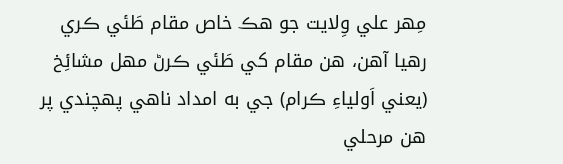مِهر علي وِلايت جو هڪ خاص مقام طَئي ڪري رهيا آهن، هن مقام کي طَئي ڪرڻ مهل مشائِخ (يعني اَولياءِ ڪرام) جي به امداد ناهي پهچندي پر هن مرحلي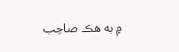۾ به هڪ صاحِب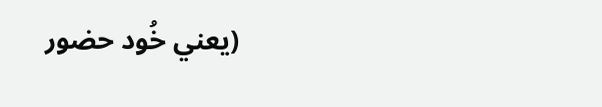(يعني خُود حضور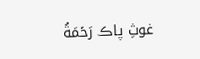غوثِ پاڪ رَحۡمَةُ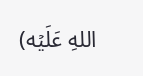اللهِ عَلَيۡه)